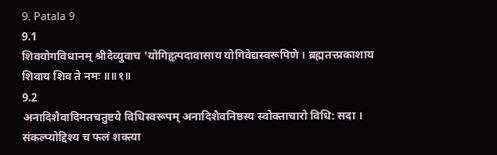9. Patala 9
9.1
शिवयोगविधानम् श्रीदेव्युवाच 'योगिहृत्पदावासाय योगिवेद्यस्वरूपिणे । ब्रह्मतत्त्प्रकाशाय शिवाय शिव ते नमः ॥॥१॥
9.2
अनादिशैवादिमतचतुष्टये विधिस्वरूपम् अनादिशैवनिष्ठस्य स्वोक्ताचारो विधि: सदा । संकल्प्योद्दिश्य च फलं शक्त्या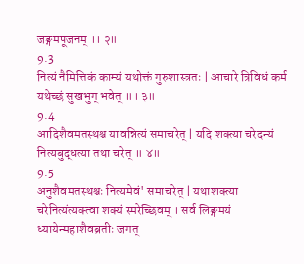जङ्गमपूजनम् ।। २॥
9.3
नित्यं नैमित्तिकं काम्यं यथोक्तं गुरुशास्त्रतः | आचारे त्रिविधं कर्म यथेच्छं सुखभुग् भवेत् ॥। ३॥
9.4
आदिशैवमतस्थश्च यावन्नित्यं समाचरेत् | यदि शक्त्या चरेदन्यं नित्यबुद्धत्या तथा चरेत् ॥ ४॥
9.5
अनुशैवमतस्थश्चः नित्यमेवं' समाचरेत् | यथाशक्त्या चरेनित्यंत्यक्त्वा शक्यं स्मरेच्छिवम् । सर्व लिङ्गमयं ध्यायेन्महाशैवब्रतीः जगत्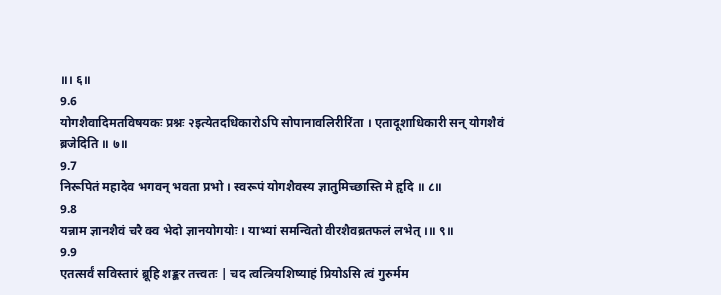॥। ६॥
9.6
योगशैवादिमतविषयकः प्रश्नः २इत्येतदधिकारोऽपि सोपानावलिरीरिंता । एतादूशाधिकारी सन् योगशैवं ब्रजेदिति ॥ ७॥
9.7
निरूपितं महादेव भगवन् भवता प्रभो । स्वरूपं योगशैवस्य ज्ञातुमिच्छास्ति मे हृदि ॥ ८॥
9.8
यन्नाम ज्ञानशैवं चरै क्व भेदो ज्ञानयोगयोः । याभ्यां समन्वितो वीरशैवब्रतफलं लभेत् ।॥ ९॥
9.9
एतत्सर्वं सविस्तारं ब्रूहि शङ्कर तत्त्वतः | चद त्वत्त्रियशिष्याहं प्रियोऽसि त्वं गुरुर्मम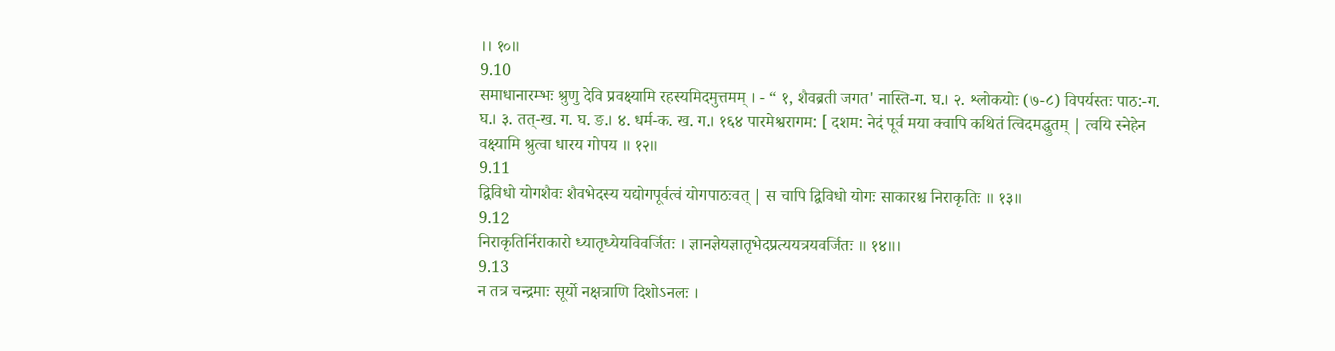।। १०॥
9.10
समाधानारम्भः श्रुणु देवि प्रवक्ष्यामि रहस्यमिदमुत्तमम् । - “ १, शैवब्रती जगत' नास्ति-ग. घ.। २. श्लोकयोः (७-८) विपर्यस्तः पाठ:-ग. घ.। ३. तत्-ख. ग. घ. ङ.। ४. धर्म-क. ख. ग.। १६४ पारमेश्वरागम: [ दशम: नेदं पूर्व मया क्वापि कथितं त्विदमद्धुतम् | त्वयि स्नेहेन वक्ष्यामि श्रुत्वा धारय गोपय ॥ १२॥
9.11
द्विविधो योगशैवः शैवभेदस्य यद्योगपूर्वत्वं योगपाठःवत् | स चापि द्विविधो योगः साकारश्च निराकृतिः ॥ १३॥
9.12
निराकृतिर्निराकारो ध्यातृध्येयविवर्जितः । ज्ञानज्ञेयज्ञातृभेदप्रत्ययत्रयवर्जितः ॥ १४॥।
9.13
न तत्र चन्द्रमाः सूर्यो नक्षत्राणि दिशोऽनलः ।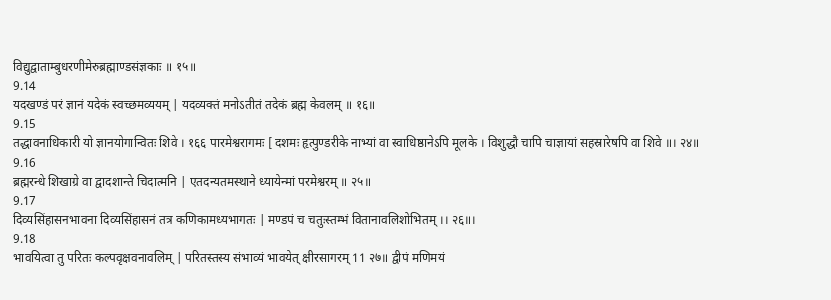विद्युद्वाताम्बुधरणीमेरुब्रह्माण्डसंज्ञकाः ॥ १५॥
9.14
यदखण्डं परं ज्ञानं यदेकं स्वच्छमव्ययम् | यदव्यक्तं मनोऽतीतं तदेकं ब्रह्म केवलम् ॥ १६॥
9.15
तद्धावनाधिकारी यो ज्ञानयोगान्वितः शिवे । १६६ पारमेश्वरागमः [ दशमः हृत्पुण्डरीके नाभ्यां वा स्वाधिष्ठानेऽपि मूलके । विशुद्धौ चापि चाज्ञायां सहस्रारेषपि वा शिवे ॥। २४॥
9.16
ब्रह्मरन्धे शिखाग्रे वा द्वादशान्ते चिदात्मनि | एतदन्यतमस्थाने ध्यायेन्मां परमेश्वरम् ॥ २५॥
9.17
दिव्यसिंहासनभावना दिव्यसिंहासनं तत्र कणिकामध्यभागतः | मण्डपं च चतुःस्तम्भं वितानावलिशोभितम् ।। २६॥।
9.18
भावयित्वा तु परितः कल्पवृक्षवनावलिम् | परितस्तस्य संभाव्यं भावयेत् क्षीरसागरम् 11 २७॥ द्वीपं मणिमयं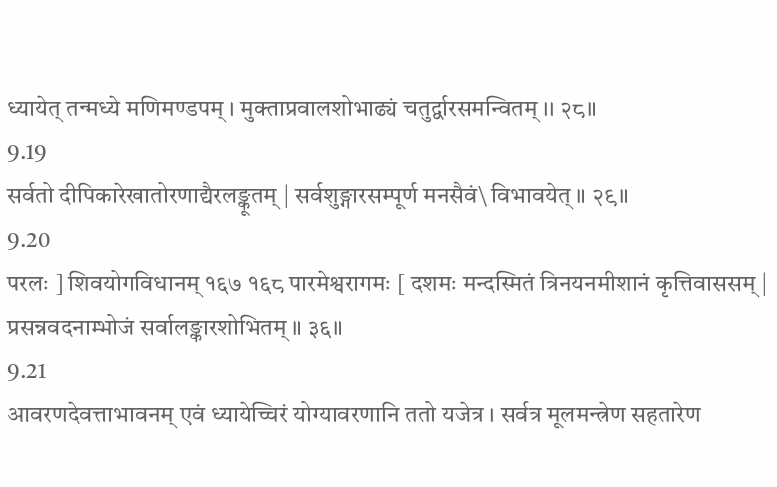ध्यायेत् तन्मध्ये मणिमण्डपम् । मुक्ताप्रवालशोभाढ्यं चतुर्द्वारसमन्वितम् ।। २८॥
9.19
सर्वतो दीपिकारेखातोरणाद्यैरलङ्कूतम् | सर्वशुङ्गारसम्पूर्ण मनसैवं\ विभावयेत् ॥ २९॥
9.20
परलः ] शिवयोगविधानम् १६७ १६८ पारमेश्वरागमः [ दशमः मन्दस्मितं त्रिनयनमीशानं कृत्तिवाससम् | प्रसन्नवदनाम्भोजं सर्वालङ्कारशोभितम् ॥ ३६॥
9.21
आवरणदेवत्ताभावनम् एवं ध्यायेच्चिरं योग्यावरणानि ततो यजेत्र । सर्वत्र मूलमन्त्रेण सहतारेण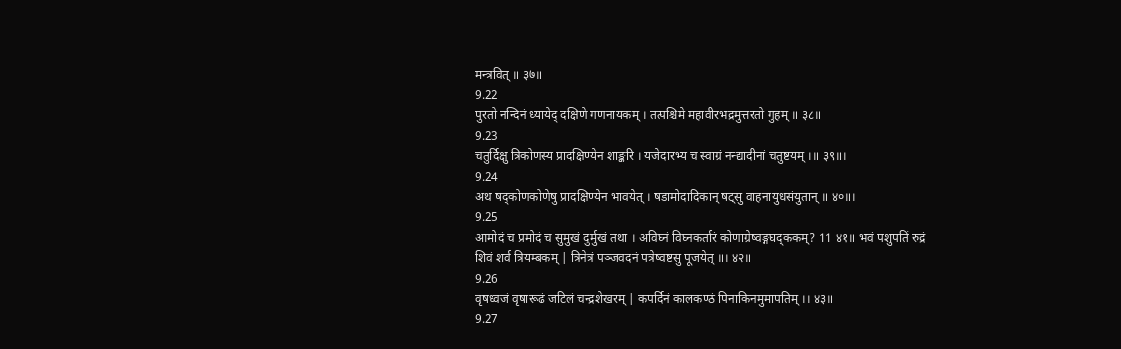मन्त्रवित् ॥ ३७॥
9.22
पुरतो नन्दिनं ध्यायेद् दक्षिणे गणनायकम् । तत्पश्चिमे महावीरभद्रमुत्तरतो गुहम् ॥ ३८॥
9.23
चतुर्दिक्षु त्रिकोणस्य प्रादक्षिण्येन शाङ्करि । यजेदारभ्य च स्वाग्रं नन्द्यादीनां चतुष्टयम् ।॥ ३९॥।
9.24
अथ षद्कोणकोणेषु प्रादक्षिण्येन भावयेत् । षडामोदादिकान् षट्सु वाहनायुधसंयुतान् ॥ ४०॥।
9.25
आमोदं च प्रमोदं च सुमुखं दुर्मुखं तथा । अविघ्नं विघ्नकर्तारं कोणाग्रेष्वङ्गघद्ककम्? 11 ४१॥ भवं पशुपतिं रुद्रं शिवं शर्व त्रियम्बकम् | त्रिनेत्रं पञ्जवदनं पत्रेष्वष्टसु पूजयेत् ॥। ४२॥
9.26
वृषध्वजं वृषारूढं जटिलं चन्द्रशेखरम् | कपर्दिनं कालकण्ठं पिनाकिनमुमापतिम् ।। ४३॥
9.27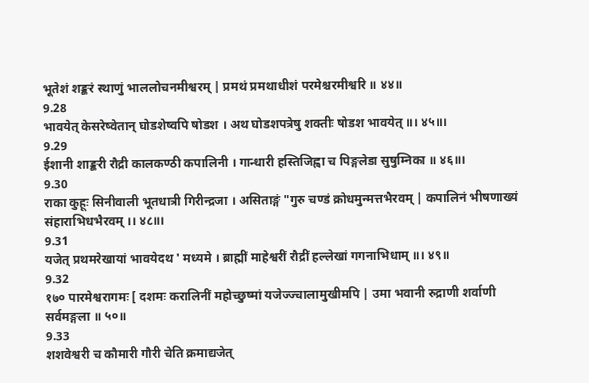भूतेशं शङ्करं स्थाणुं भाललोचनमीश्वरम् | प्रमथं प्रमथाधीशं परमेश्चरमीश्वरि ॥ ४४॥
9.28
भावयेत् केसरेष्वेतान् घोडशेष्वपि षोडश । अथ घोडशपत्रेषु शक्तीः षोडश भावयेत् ॥। ४५॥।
9.29
ईशानी शाङ्करी रौद्री कालकण्ठी कपालिनी । गान्धारी हस्तिजिह्वा च पिङ्गलेडा सुषुम्निका ॥ ४६॥।
9.30
राका कुहूः सिनीवाली भूतधात्री गिरीन्द्रजा । असिताङ्गं "गुरु चण्डं क्रोधमुन्मत्तभैरवम् | कपालिनं भीषणाख्यं संहाराभिधभैरवम् ।। ४८॥।
9.31
यजेत् प्रथमरेखायां भावयेदथ ' मध्यमे । ब्राह्मीं माहेश्वरीं रौद्रीं हल्लेखां गगनाभिधाम् ॥। ४९॥
9.32
१७० पारमेश्वरागमः [ दशमः करालिनीं महोच्छुष्मां यजेज्ज्चालामुखीमपि | उमा भवानी रुद्राणी शर्वाणी सर्वमङ्गला ॥ ५०॥
9.33
शशवेश्वरी च कौमारी गौरी चेति क्रमाद्यजेत्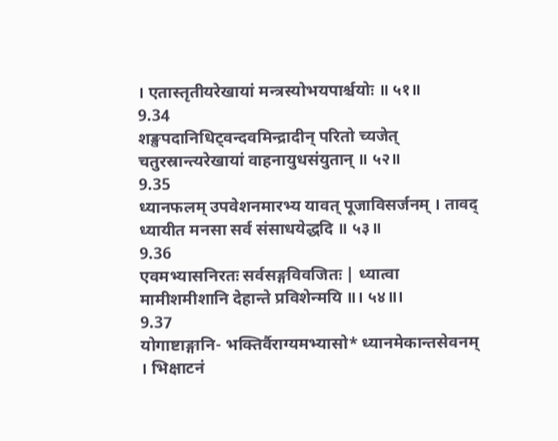। एतास्तृतीयरेखायां मन्त्रस्योभयपार्श्चयोः ॥ ५१॥
9.34
शङ्खपदानिधिट्वन्दवमिन्द्रादीन् परितो च्यजेत् चतुरस्रान्त्यरेखायां वाहनायुधसंयुतान् ॥ ५२॥
9.35
ध्यानफलम् उपवेशनमारभ्य यावत् पूजाविसर्जनम् । तावद् ध्यायीत मनसा सर्व संसाधयेद्धदि ॥ ५३॥
9.36
एवमभ्यासनिरतः सर्वसङ्गविवजितः | ध्यात्वा मामीशमीशानि देहान्ते प्रविशेन्मयि ॥। ५४॥।
9.37
योगाष्टाङ्गानि- भक्तिर्वैराग्यमभ्यासो* ध्यानमेकान्तसेवनम् । भिक्षाटनं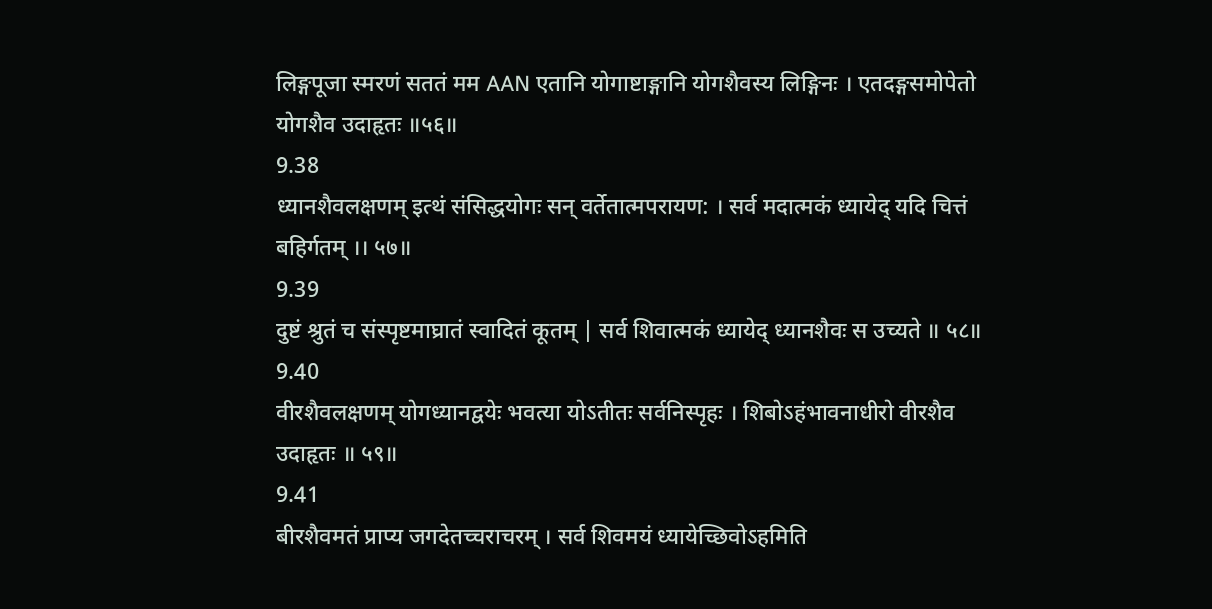लिङ्गपूजा स्मरणं सततं मम AAN एतानि योगाष्टाङ्गानि योगशैवस्य लिङ्गिनः । एतदङ्गसमोपेतो योगशैव उदाहृतः ॥५६॥
9.38
ध्यानशैवलक्षणम् इत्थं संसिद्धयोगः सन् वर्तेतात्मपरायण: । सर्व मदात्मकं ध्यायेद् यदि चित्तं बहिर्गतम् ।। ५७॥
9.39
दुष्टं श्रुतं च संस्पृष्टमाघ्रातं स्वादितं कूतम् | सर्व शिवात्मकं ध्यायेद् ध्यानशैवः स उच्यते ॥ ५८॥
9.40
वीरशैवलक्षणम् योगध्यानद्वयेः भवत्या योऽतीतः सर्वनिस्पृहः । शिबोऽहंभावनाधीरो वीरशैव उदाहृतः ॥ ५९॥
9.41
बीरशैवमतं प्राप्य जगदेतच्चराचरम् । सर्व शिवमयं ध्यायेच्छिवोऽहमिति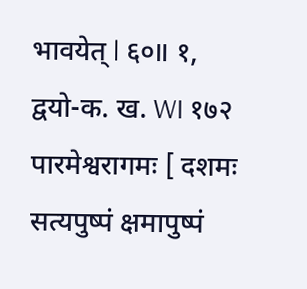भावयेत् l ६०॥ १, द्वयो-क. ख. WI १७२ पारमेश्वरागमः [ दशमः सत्यपुष्पं क्षमापुष्पं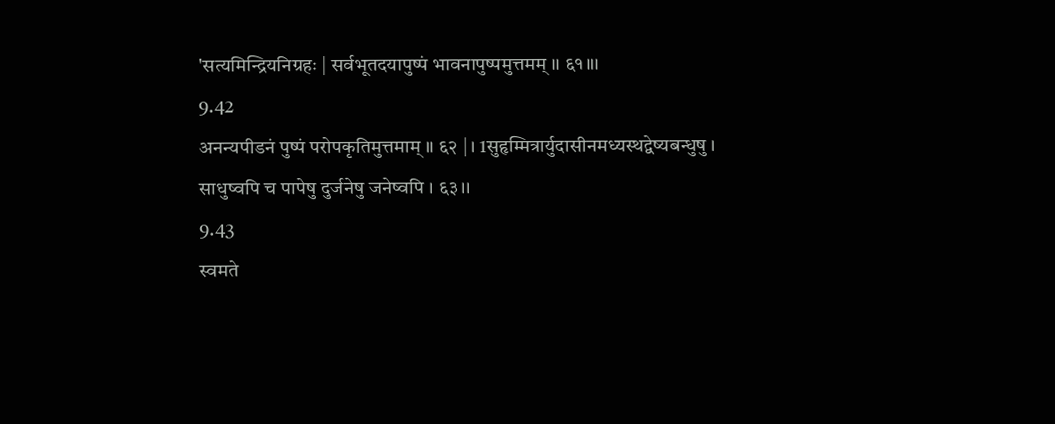'सत्यमिन्द्रियनिग्रहः | सर्वभूतदयापुष्पं भावनापुष्पमुत्तमम् ।। ६१॥।
9.42
अनन्यपीडनं पुष्पं परोपकृतिमुत्तमाम् ॥ ६२ |। 1सुहृम्मित्रार्युदासीनमध्यस्थद्वेष्यबन्धुषु । साधुष्वपि च पापेषु दुर्जनेषु जनेष्वपि । ६३।।
9.43
स्वमते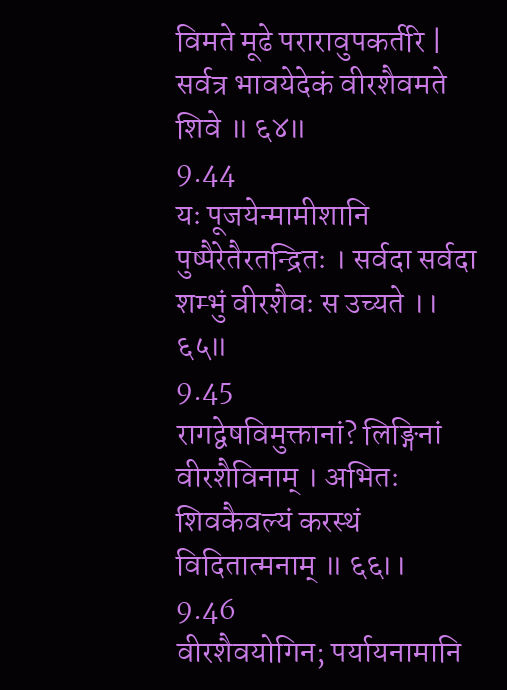विमते मूढे परारावुपकर्तरि | सर्वत्र भावयेदेकं वीरशैवमते शिवे ॥ ६४॥
9.44
यः पूजयेन्मामीशानि पुष्पैरेतैरतन्द्रितः । सर्वदा सर्वदा शम्भुं वीरशैवः स उच्यते ।। ६५॥
9.45
रागद्वेषविमुक्तानां? लिङ्गिनां वीरशैविनाम् । अभितः शिवकैवल्यं करस्थं विदितात्मनाम् ॥ ६६।।
9.46
वीरशैवयोगिन; पर्यायनामानि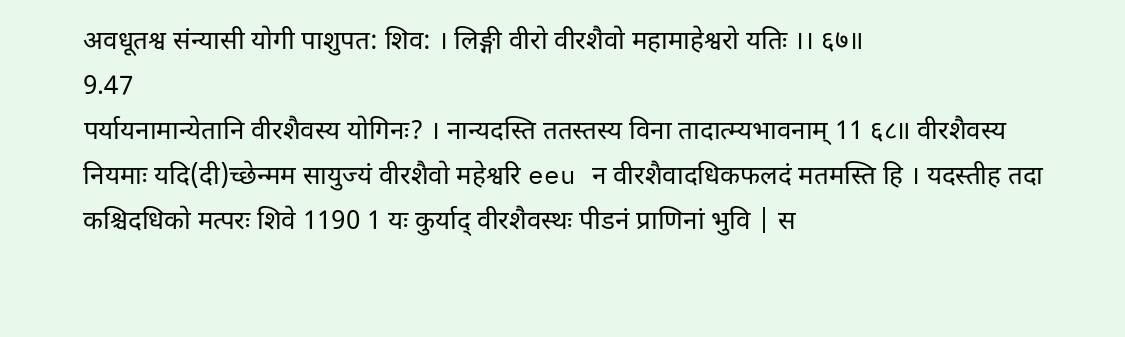अवधूतश्व संन्यासी योगी पाशुपत: शिव: । लिङ्गी वीरो वीरशैवो महामाहेश्वरो यतिः ।। ६७॥
9.47
पर्यायनामान्येतानि वीरशैवस्य योगिनः? । नान्यदस्ति ततस्तस्य विना तादात्म्यभावनाम् 11 ६८॥ वीरशैवस्य नियमाः यदि(दी)च्छेन्मम सायुज्यं वीरशैवो महेश्वरि eeu न वीरशैवादधिकफलदं मतमस्ति हि । यदस्तीह तदा कश्चिदधिको मत्परः शिवे 1190 1 यः कुर्याद् वीरशैवस्थः पीडनं प्राणिनां भुवि | स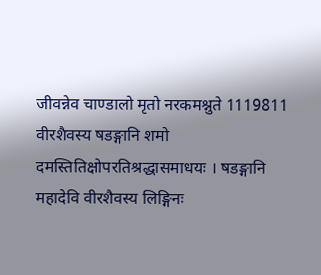जीवन्नेव चाण्डालो मृतो नरकमश्नुते 1119811 वीरशैवस्य षडङ्गानि शमो दमस्तितिक्षोपरतिश्रद्धासमाधयः । षडङ्गानि महादेवि वीरशैवस्य लिङ्गिनः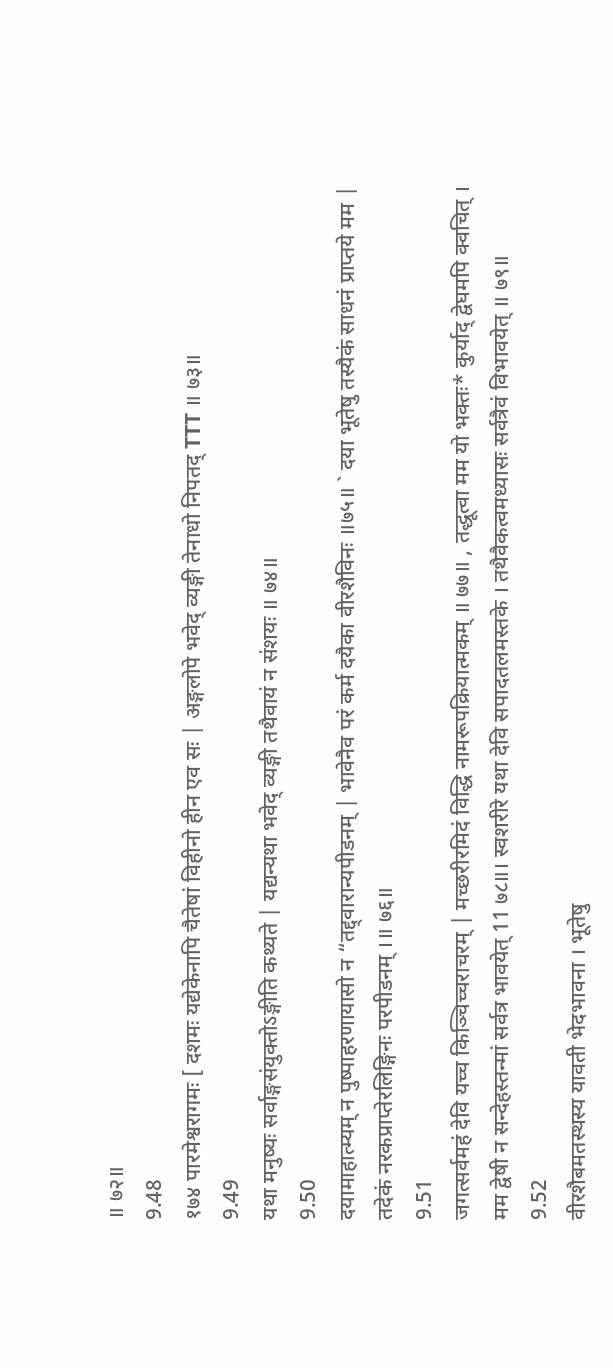॥ ७२॥
9.48
१७४ पारमेश्वरागमः [ दशमः यद्येकेनापि चैतेषां विहीनो हीन एव सः | अङ्गलोपे भवेद् व्यङ्गी तेनाधो निपतद् TTT ॥ ७३॥
9.49
यथा मनुष्यः सर्वाङ्गसंयुक्तोऽङ्गीति कथ्यते | यद्यन्यथा भवेद् व्यङ्गी तथैवायं न संशयः ॥ ७४॥
9.50
दयामाहात्म्यम् न पुष्पाहरणायासो न “तद्द्वारान्यपीडनम् | भावेनैव परं कर्म दयैका वीरशैविनः ॥७५॥ ` दया भूतेषु तस्यैकं साधनं प्राप्तये मम | तदेकं नरकप्राप्तेरलिङ्गिनः परपीडनम् ।॥ ७६॥
9.51
जगत्सर्वमहं देवि यच्च किञ्चिच्चराचरम् | मच्छरीरमिदं विद्धि नामरूपक्रियात्मकम् ॥ ७७॥ , तद्धूत्वा मम यो भक्तः* कुर्याद् द्वेघमपि क्वचित् । मम द्वेषी न सन्देहस्तन्मां सर्वत्र भावयेत् 11 ७८॥। स्वशरीरे यथा देवि सपादतलमस्तके । तथैवैकत्वमध्यासः सर्वत्रैवं विभावयेत् ॥ ७९॥
9.52
वीरशैबमतस्थस्य यावती भेदभावना । भूतेषु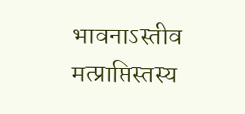भावनाऽस्तीव मत्प्राप्तिस्तस्य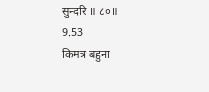सुन्दरि ॥ ८०॥
9.53
किमत्र बहुना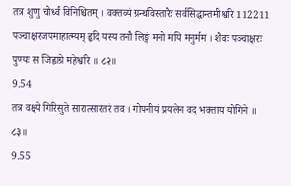तत्र शुणु चोर्ध्वं विनिश्चितम् । वक्तव्यं ग्रन्थविस्तारैः सर्वसिद्धान्तमीश्वरि 112211 पञ्चाक्षरजपमाहात्म्यम् हृदि यस्य तनौ लिङ्गं मनो मयि मनुर्मम । शैवः पञ्चाक्षरः पुण्यः स जिह्वाग्रे महेश्वरि ॥ ८२॥
9.54
तत्र वक्ष्ये गिरिसुते सारात्सारतरं तव । गोपनीयं प्रयलेन वद भक्ताय योगिने ॥ ८३॥
9.55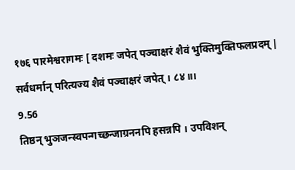१७६ पारमेश्वरागमः [ दशमः जपेत् पञ्चाक्षरं शैवं भुक्तिमुक्तिफलप्रदम् | सर्वधर्मान् परित्यज्य शैवं पञ्चाक्षरं जपेत् । ८४॥।
9.56
तिष्ठन् भुञजन्स्वपन्गच्छन्जाग्रननपि हसन्नपि । उपविशन्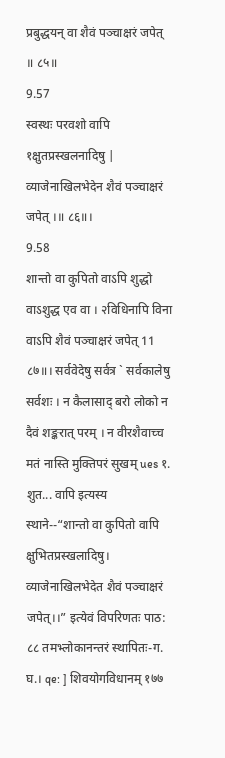प्रबुद्धयन् वा शैवं पञ्चाक्षरं जपेत् ॥ ८५॥
9.57
स्वस्थः परवशो वापि १क्षुतप्रस्खलनादिषु | व्याजेनाखिलभेदेन शैवं पञ्चाक्षरं जपेत् ।॥ ८६॥।
9.58
शान्तो वा कुपितो वाऽपि शुद्धो वाऽशुद्ध एव वा । २विधिनापि विना वाऽपि शैवं पञ्चाक्षरं जपेत् 11 ८७॥। सर्ववेदेषु सर्वत्र ` सर्वकालेषु सर्वशः । न कैलासाद् बरो लोको न दैवं शङ्करात् परम् । न वीरशैवाच्च मतं नास्ति मुक्तिपरं सुखम् ues १. शुत... वापि इत्यस्य स्थाने--“शान्तो वा कुपितो वापि क्षुभितप्रस्खलादिषु। व्याजेनाखिलभेदेत शैवं पञ्चाक्षरं जपेत्।।” इत्येवं विपरिणतः पाठ: ८८ तमभ्लोकानन्तरं स्थापितः-ग. घ.। qe: ] शिवयोगविधानम् १७७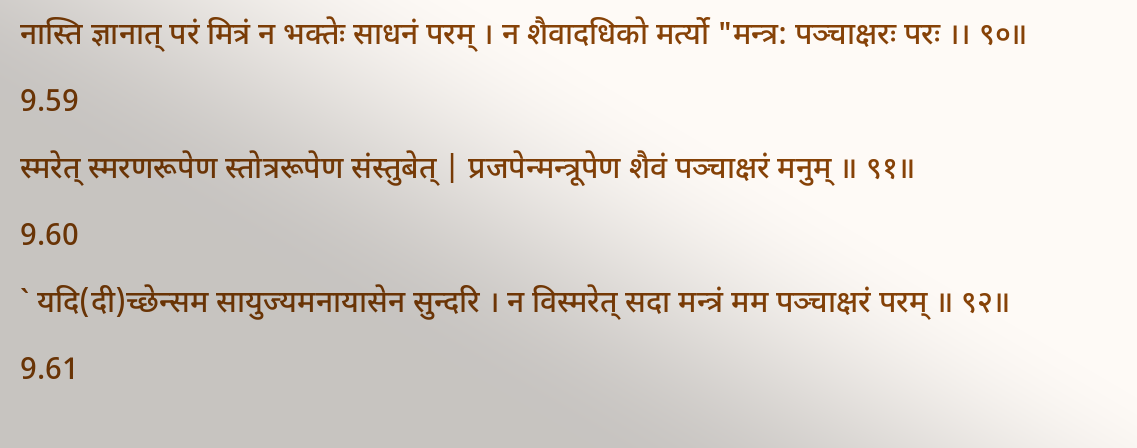नास्ति ज्ञानात् परं मित्रं न भक्तेः साधनं परम् । न शैवादधिको मर्त्यो "मन्त्र: पञ्चाक्षरः परः ।। ९०॥
9.59
स्मरेत् स्मरणरूपेण स्तोत्ररूपेण संस्तुबेत् | प्रजपेन्मन्त्रूपेण शैवं पञ्चाक्षरं मनुम् ॥ ९१॥
9.60
` यदि(दी)च्छेन्सम सायुज्यमनायासेन सुन्दरि । न विस्मरेत् सदा मन्त्रं मम पञ्चाक्षरं परम् ॥ ९२॥
9.61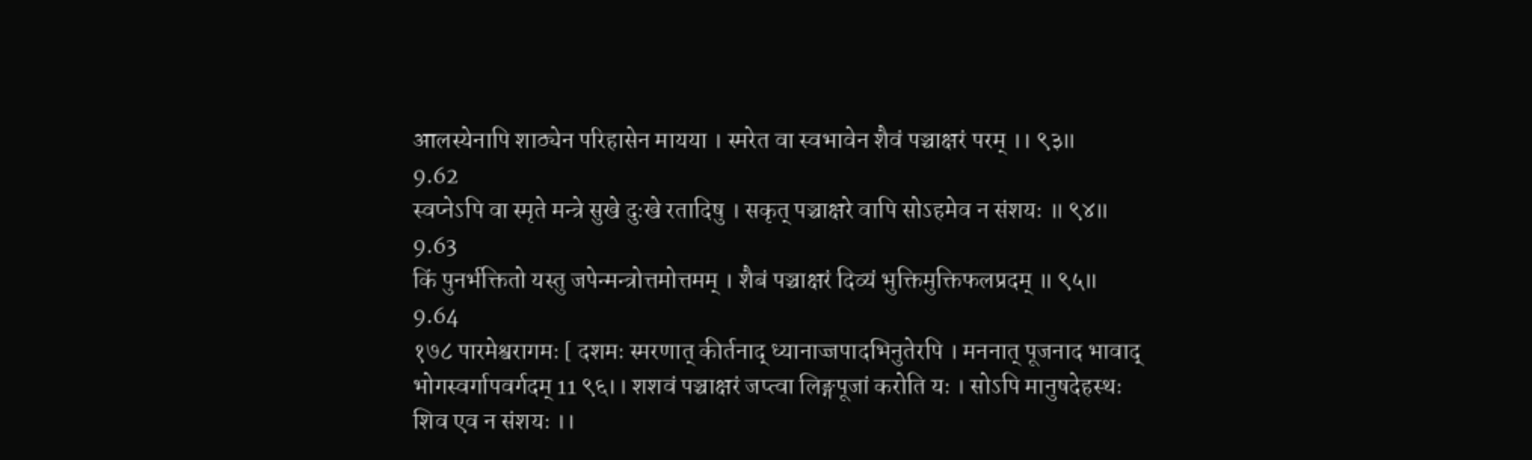आलस्येनापि शाठ्येन परिहासेन मायया । स्मरेत वा स्वभावेन शैवं पञ्चाक्षरं परम् ।। ९३॥
9.62
स्वप्नेऽपि वा स्मृते मन्त्रे सुखे दुःखे रतादिषु । सकृत् पञ्चाक्षरे वापि सोऽहमेव न संशयः ॥ ९४॥
9.63
किं पुनर्भक्तितो यस्तु जपेन्मन्त्रोत्तमोत्तमम् । शैबं पञ्चाक्षरं दिव्यं भुक्तिमुक्तिफलप्रदम् ॥ ९५॥
9.64
१७८ पारमेश्वरागमः [ दशमः स्मरणात् कीर्तनाद् ध्यानाज्जपादभिनुतेरपि । मननात् पूजनाद भावाद् भोगस्वर्गापवर्गदम् 11 ९६।। शशवं पञ्चाक्षरं जप्त्वा लिङ्गपूजां करोति यः । सोऽपि मानुषदेहस्थः शिव एव न संशयः ।।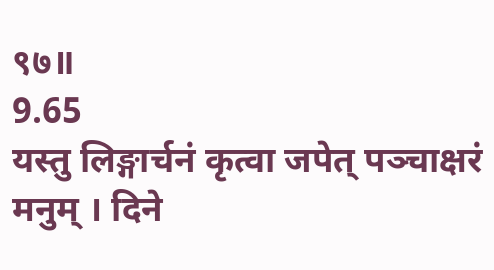९७॥
9.65
यस्तु लिङ्गार्चनं कृत्वा जपेत् पञ्चाक्षरं मनुम् । दिने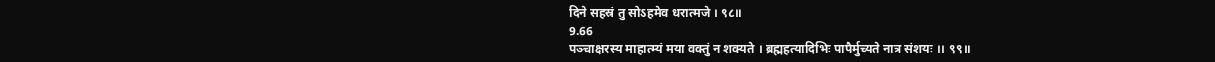दिने सहस्रं तु सोऽहमेव धरात्मजे । ९८॥
9.66
पञ्चाक्षरस्य माहात्म्यं मया वक्तुं न शक्यते । ब्रह्महत्यादिभिः पापैर्मुच्यते नात्र संशयः ।। ९९॥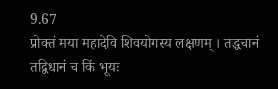9.67
प्रोक्तं मया महादेवि शिवयोगस्य लक्षणम् । तद्धचानं तद्विधानं च किं भूयः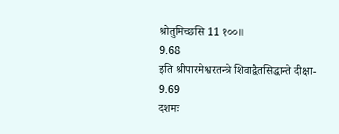श्रोतुमिच्छसि 11 १००॥
9.68
इति श्रीपारमेश्वरतन्त्रे शिवाद्वैतसिद्धान्ते दीक्षा-
9.69
दशमः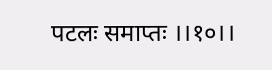पटलः समाप्तः ।।१०।।